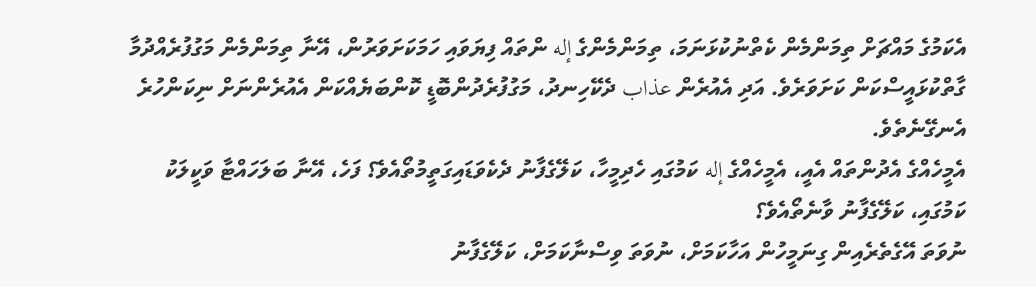އެކަމުގެ މައްޗަށް ތިމަންމެން ކެތްނުކުޅަނަމަ، ތިމަންމެންގެ إله ންތައް ފިޔަވައި ހަމަކަށަވަރުން، އޭނާ ތިމަންމެން މަގުފުރެއްދުމާ ގާތްކުޅައީސްކަން ކަށަވަރެވެ. އަދި އެއުރެން عذاب ދެކޭހިނދު، މަގުފުރެދުންބޮޑީ ކޮންބަޔެއްކަން އެއުރެންނަށް ނިކަންހުރެ އެނގޭނެތެވެ.
އެމީހެއްގެ އެދުންތައް އެއީ، އެމީހެއްގެ إله ކަމުގައި ހެދިމީހާ، ކަލޭގެފާނު ދެކެވަޑައިގަތީމުތޯއެވެ؟ ފަހެ، އޭނާ ބަލަހައްޓާ ވަކީލަކު ކަމުގައި، ކަލޭގެފާނު ވާނެތޯއެވެ؟
ނުވަތަ އޭގެތެރެއިން ގިނަމީހުން އަހާކަމަށް، ނުވަތަ ވިސްނާކަމަށް، ކަލޭގެފާނު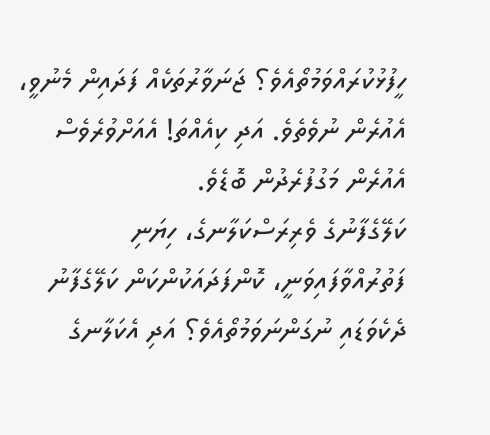ހީފުޅުކުރައްވަމުތޯއެވެ؟ ޖަނަވާރުތަކެއް ފަދައިން މެނުވީ، އެއުރެން ނުވެތެވެ. އަދި ކިއެއްތަ! އެއަށްވުރެވެސް އެއުރެން މަގުފުރެދުން ބޮޑެވެ.
ކަލޭގެފާނުގެ ވެރިރަސްކަލާނގެ، ހިޔަނި ފަތުރުއްވާފައިވަނީ، ކޮންފަދައަކުންކަން ކަލޭގެފާނު ދެކެވަޑައި ނުގަންނަވަމުތޯއެވެ؟ އަދި އެކަލާނގެ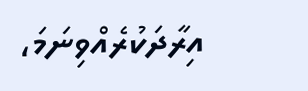އިރާދަކުރެއްވިނަމަ،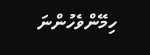ހިމޭންވެހުންނަ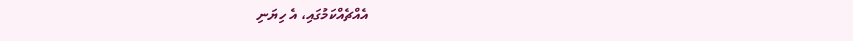އެއްޗެއްކަމުގައި، އެ ހިޔަނި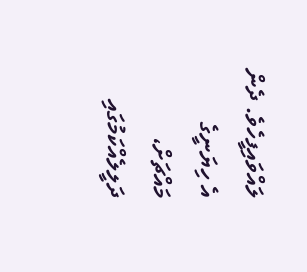ލައްވައިފީހެވެ. ދެން އެ ހިޔަނީގެ މައްޗަށް، ދަލީލެއްކަމުގައި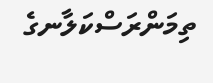ތިމަންރަސްކަލާނގެ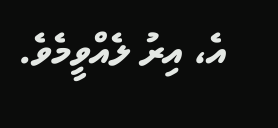އެ، އިރު ލެއްވީމެވެ.